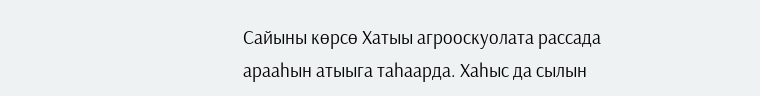Сайыны көрсө Хатыы агрооскуолата рассада арааһын атыыга таһаарда. Хаһыс да сылын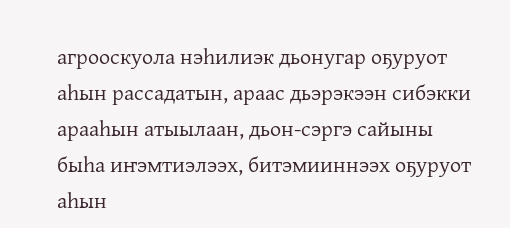агрооскуола нэһилиэк дьонугар оҕуруот аһын рассадатын, араас дьэрэкээн сибэкки арааһын атыылаан, дьон-сэргэ сайыны быһа иҥэмтиэлээх, битэмииннээх оҕуруот аһын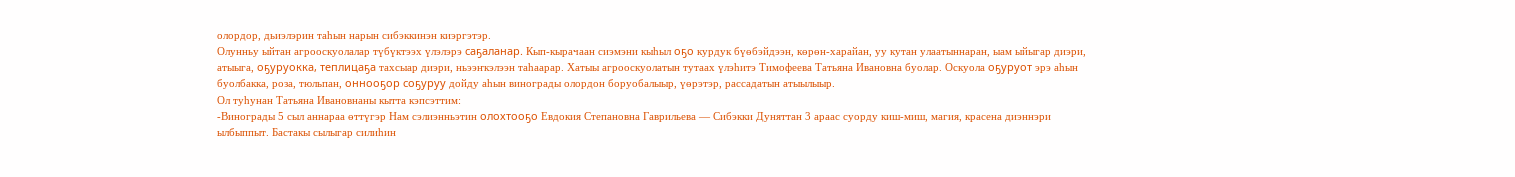олордор, дьиэлэрин таһын нарын сибэккинэн киэргэтэр.
Олунньу ыйтан агрооскуолалар түбүктээх үлэлэрэ саҕаланар. Кып-кырачаан сиэмэни кыһыл оҕо курдук бүөбэйдээн, көрөн-харайан, уу кутан улаатыннаран, ыам ыйыгар диэри, атыыга, оҕуруокка, теплицаҕа тахсыар диэри, ньээҥкэлээн таһаарар. Хатыы агрооскуолатын тутаах үлэһитэ Тимофеева Татьяна Ивановна буолар. Оскуола оҕуруот эрэ аһын буолбакка, роза, тюльпан, оннооҕор соҕуруу дойду аһын винограды олордон боруобалыыр, үөрэтэр, рассадатын атыылыыр.
Ол туһунан Татьяна Ивановнаны кытта кэпсэттим:
-Винограды 5 сыл аннараа өттүгэр Нам сэлиэнньэтин олохтооҕо Евдокия Степановна Гаврильева — Сибэкки Дуняттан 3 араас суорду киш-миш, магия, красена диэннэри ылбыппыт. Бастакы сылыгар силиһин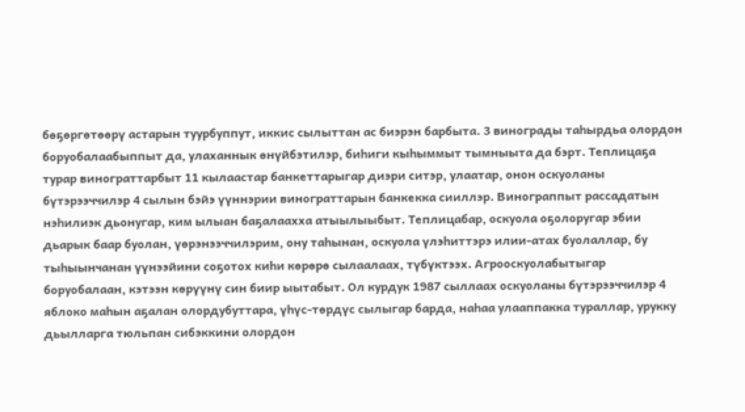бөҕөргөтөөрү астарын туурбуппут, иккис сылыттан ас биэрэн барбыта. 3 винограды таһырдьа олордон боруобалаабыппыт да, улаханнык өнүйбэтилэр, биһиги кыһыммыт тымныыта да бэрт. Теплицаҕа турар винограттарбыт 11 кылаастар банкеттарыгар диэри ситэр, улаатар, онон оскуоланы бүтэрээччилэр 4 сылын бэйэ үүннэрии винограттарын банкекка сииллэр. Винограппыт рассадатын нэһилиэк дьонугар, ким ылыан баҕалаахха атыылыыбыт. Теплицабар, оскуола оҕолоругар эбии дьарык баар буолан, үөрэнээччилэрим, ону таһынан, оскуола үлэһиттэрэ илии-атах буолаллар, бу тыһыынчанан үүнээйини соҕотох киһи көрөрө сылаалаах, түбүктээх. Агрооскуолабытыгар боруобалаан, кэтээн көрүүнү син биир ыытабыт. Ол курдук 1987 сыллаах оскуоланы бүтэрээччилэр 4 яблоко маһын аҕалан олордубуттара, үһүс-төрдүс сылыгар барда, наһаа улааппакка тураллар, урукку дьылларга тюльпан сибэккини олордон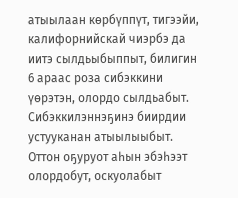атыылаан көрбүппүт, тигээйи, калифорнийскай чиэрбэ да иитэ сылдьыбыппыт, билигин 6 араас роза сибэккини үөрэтэн, олордо сылдьабыт. Сибэккилэннэҕинэ биирдии устууканан атыылыыбыт. Оттон оҕуруот аһын эбэһээт олордобут, оскуолабыт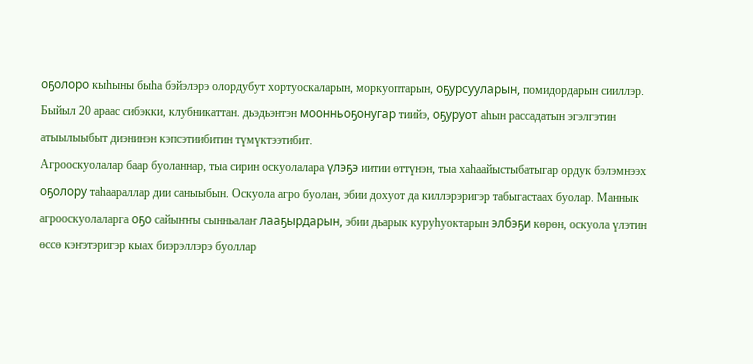оҕолоро кыһыны быһа бэйэлэрэ олордубут хортуоскаларын, моркуоптарын, оҕурсууларын, помидордарын сииллэр. Быйыл 20 араас сибэкки, клубникаттан. дьэдьэнтэн моонньоҕонугар тиийэ, оҕуруот аһын рассадатын эгэлгэтин атыылыыбыт диэнинэн кэпсэтиибитин түмүктээтибит.
Агрооскуолалар баар буоланнар, тыа сирин оскуолалара үлэҕэ иитии өттүнэн, тыа хаһаайыстыбатыгар ордук бэлэмнээх оҕолору таһаараллар дии саныыбын. Оскуола агро буолан, эбии дохуот да киллэрэригэр табыгастаах буолар. Маннык агрооскуолаларга оҕо сайыҥҥы сынньалаҥ лааҕырдарын, эбии дьарык куруһуоктарын элбэҕи көрөн, оскуола үлэтин өссө кэҥэтэригэр кыах биэрэллэрэ буоллар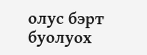олус бэрт буолуох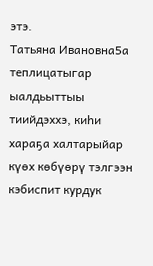этэ.
Татьяна Ивановна5а теплицатыгар ыалдьыттыы тиийдэххэ, киһи хараҕа халтарыйар күөх көбүөрү тэлгээн кэбиспит курдук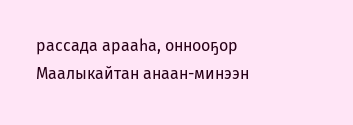рассада арааһа, оннооҕор Маалыкайтан анаан-минээн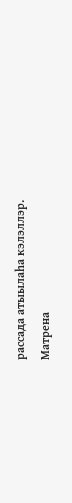рассада атыылаһа кэлэллэр.
Матрена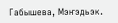Габышева, Мэҥэдьэк.